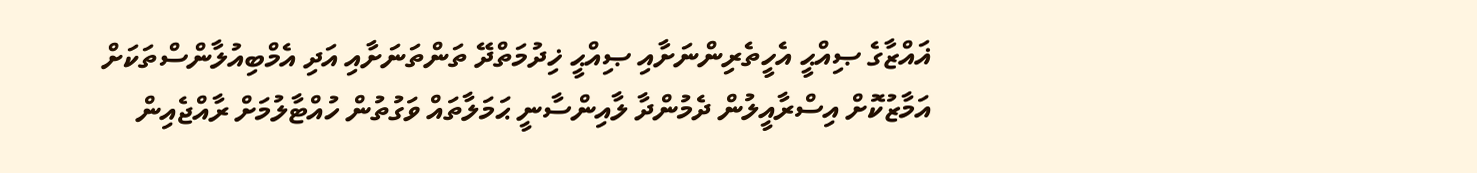ޣައްޒާގެ ޞިއްޙީ އެހީތެރިންނަށާއި ޞިއްޙީ ޚިދުމަތްދޭ ތަންތަނަށާއި އަދި އެމްބިއުލާންސްތަކަށް އަމާޒުކޮށް އިސްރާއީލުން ދެމުންދާ ލާއިންސާނީ ޙަމަލާތައް ވަގުތުން ހުއްޓާލުމަށް ރާއްޖެއިން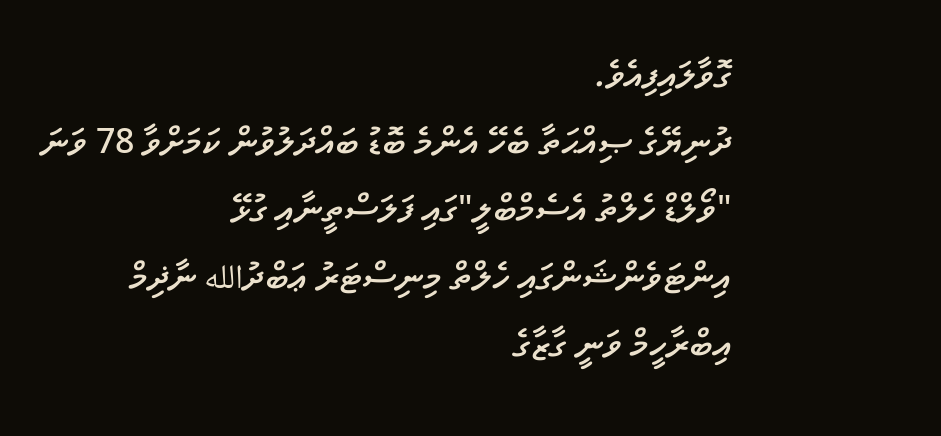ގޮވާލައިފިއެވެ.
ދުނިޔޭގެ ޞިއްޙަތާ ބެހޭ އެންމެ ބޮޑު ބައްދަލުވުން ކަމަށްވާ 78 ވަނަ "ވޯލްޑް ހެލްތު އެސެމްބްލީ"ގައި ފަލަސްތީނާއި ގުޅޭ އިންޓަވެންޝަންގައި ހެލްތް މިނިސްޓަރު ޢަބްދުالله ނާޛިމް އިބްރާހީމް ވަނީ ގާޒާގެ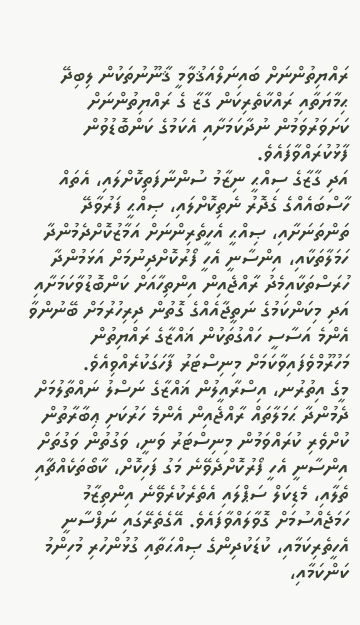ރައްޔިތުންނަށް ބައިނަލްއަޤުވާމީ ޤާނޫނުތަކުން ލިބިދޭ ޙިމާޔަތާއި ރައްކާތެރިކަން ގާޒާ ގެ ރައްޔިތުންނަށް ކަށަވަރުވަމުން ނުދާކަމަށާއި އެކަމުގެ ކަންބޮޑުވުން ފާޅުކުރައްވާފައެވެ.
އަދި ގާޒާގެ ސިއްޙީ ނިޒާމު ސުންނާފަތިކޮށްލައި، އެތައް ހާސްބައެއްގެ ގެދޮރު ނެތިކޮށްލައި، ޞިއްޙީ ފަރުވާދޭ ތަންތަނަށާއި، ޞިއްޙީ އެހީތެރިންނަށް އަމާޒުކޮށްދެމުންދާ ހަމަލާތަކާއި، އިންސާނީ އެހީ ފޯރުކޮށްދިނުމަށް އަޅަމުންދާ ހުރަސްތަކާއިމެދު ރާއްޖެއިން އިންތިހާއަށް ކަންބޮޑުވާކަމަށާއި އަދި މިކަންކަމުގެ ނަތީޖާއެއްގެ ގޮތުން ދިރިހުރުމަށް ބޭނުންވާ އެންމެ އަސާސީ ހައްގުތަކުން ޣައްޒާގެ ރައްޔިތުން މަހުރޫމްވެފައިވާކަމަށް މިނިސްޓަރު ފާހަގަކުރެއްވިއެވެ.
މީގެ އިތުރުނ، އިސްރާއީލުން ޣައްޒާގެ ނަސްލު ނައްތާލުމަށް ދެމުންދާ ޙަމަލާތައް ރާއްޖެއިން އެންމެ ހަރުކަށި ޢިބާރާތުން ކުށްވެރި ކުރައްވަމުން މިނިސްޓަރު ވަނީ، ވަގުތުން ވަގުތަށް އިންސާނީ އެހީ ފޯރުކޮށްދެވޭނެ މަގު ފަހިކޮށް، ކާބޯތަކެއްޗާއި ތެލާއި، މެޑިކަލް ސަޕްލައި އެތެރެކުރެވޭނެ އިންތިޒާމު ހަމަޖެއްސުމަށް ގޮވާލައްވާފައެވެ. އޭގެތެރޭގައި ނަފްސާނީ އެހީތެރިކަމާއި، ކުޑަކުދިންގެ ޞިއްޙަތާއި ގުޅުންހުރި މުހިންމު ކަންކަމާއި،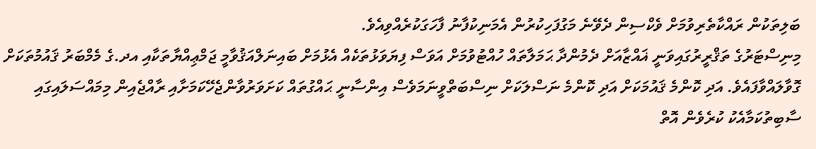ބަލިތަކުން ރައްކާތެރިވުމަށް ވެކްސިން ދެވޭނެ މަގުފަހިކުރުން އެމަނިކުފާނު ފާހަގަކުރެއްވިއެވެ.
މިނިސްޓަރުގެ ތަޤްރީރުގައިވަނީ ޣައްޒާއަށް ދެމުންދާ ޙަމަލާތައް ހުއްޓުވުމަށް އަވަސް ފިޔަވަޅުތަކެއް އެޅުމަށް ބައިނަލްއަޤުވާމީ ޖަމްޢިއްޔާތަކާއި އދ.ގެ މެމްބަރު ޤައުމުތަކަށް ގޮވާލައްވާފައެވެ. އަދި ކޮންމެ ޤައުމަކަށް އަދި ކޮންމެ ނަސްލަކަށް ނިސްބަތްވީނަމަވެސް އިންސާނީ ޙައްގުތައް ކަށަވަރުވާންޖެހޭކަމަށާއި ރާއްޖެއިން މިމައްސަލައިގައި ސާބިތުކަމާއެކު ކުރެވެން އޮތް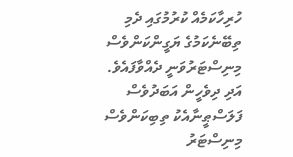ހުރިހާކަމެއް ކުރުމުގައި ދެމި ތިބޭނެކަމުގެ ޔަގީންކަންވެސް މިނިސްޓަރުވަނީ ދެއްވާފައެވެ. އަދި ދިވެހީން އަބަދުވެސް ފަލަސްޠީނާއެކު ތިބިކަންވެސް މިނިސްޓަރު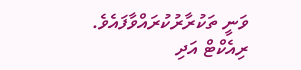ވަނީ ތަކުރާރުކުރައްވާފައެވެ.
ރިއެކްޓް އަދި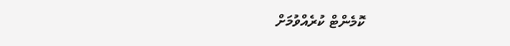ކޮމެންޓް ކުރެއްވުމަށް